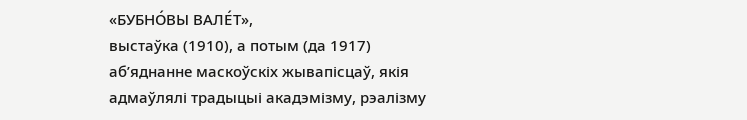«БУБНО́ВЫ ВАЛЕ́Т»,
выстаўка (1910), а потым (да 1917) аб’яднанне маскоўскіх жывапісцаў, якія адмаўлялі традыцыі акадэмізму, рэалізму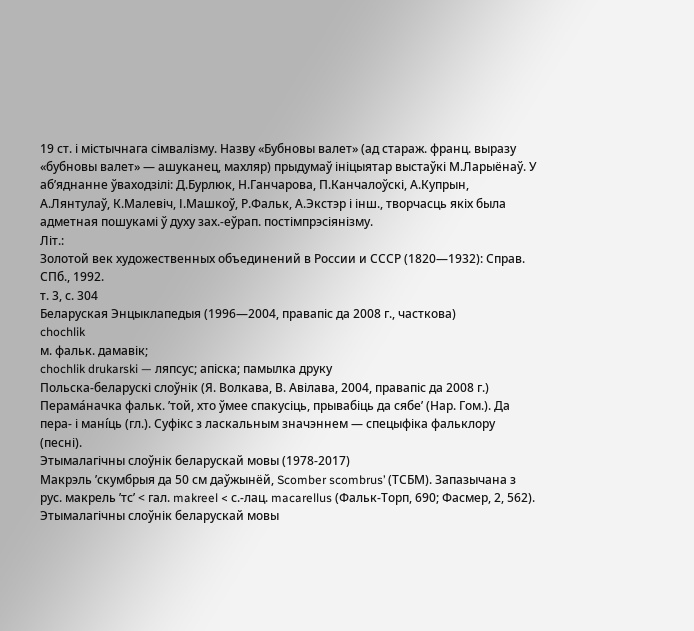19 ст. і містычнага сімвалізму. Назву «Бубновы валет» (ад стараж. франц. выразу «бубновы валет» — ашуканец, махляр) прыдумаў ініцыятар выстаўкі М.Ларыёнаў. У аб’яднанне ўваходзілі: Д.Бурлюк, Н.Ганчарова, П.Канчалоўскі, А.Купрын, А.Лянтулаў, К.Малевіч, І.Машкоў, Р.Фальк, А.Экстэр і інш., творчасць якіх была адметная пошукамі ў духу зах.-еўрап. постімпрэсіянізму.
Літ.:
Золотой век художественных объединений в России и СССР (1820—1932): Справ. СПб., 1992.
т. 3, с. 304
Беларуская Энцыклапедыя (1996—2004, правапіс да 2008 г., часткова)
chochlik
м. фальк. дамавік;
chochlik drukarski — ляпсус; апіска; памылка друку
Польска-беларускі слоўнік (Я. Волкава, В. Авілава, 2004, правапіс да 2008 г.)
Перама́начка фальк. ’той, хто ўмее спакусіць, прывабіць да сябе’ (Нар. Гом.). Да пера- і мані́ць (гл.). Суфікс з ласкальным значэннем — спецыфіка фальклору (песні).
Этымалагічны слоўнік беларускай мовы (1978-2017)
Макрэль ’скумбрыя да 50 см даўжынёй, Scomber scombrus’ (ТСБМ). Запазычана з рус. макрель ’тс’ < гал. makreel < с.-лац. macarellus (Фальк-Торп, 690; Фасмер, 2, 562).
Этымалагічны слоўнік беларускай мовы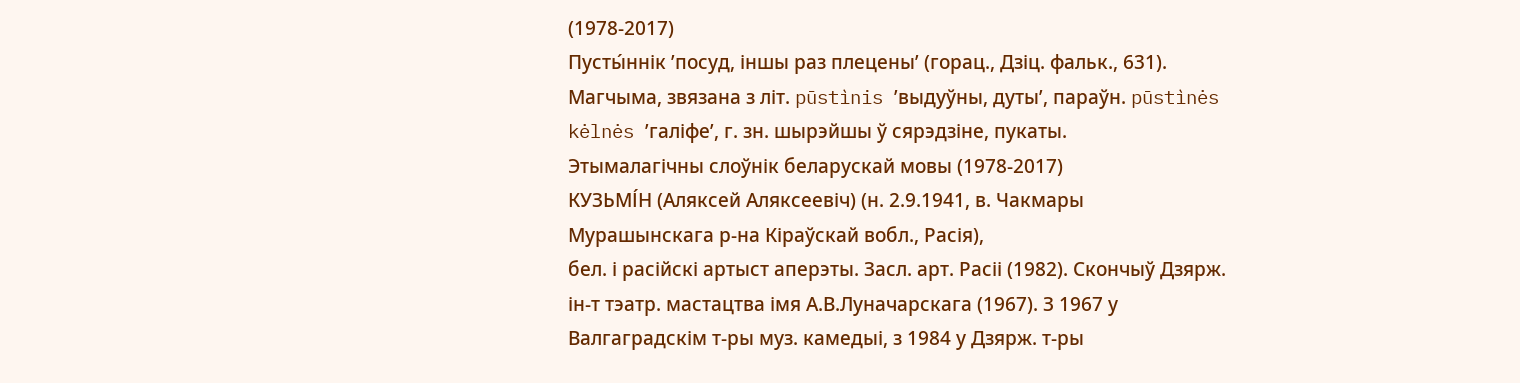(1978-2017)
Пусты́ннік ’посуд, іншы раз плецены’ (горац., Дзіц. фальк., 631). Магчыма, звязана з літ. pūstìnis ’выдуўны, дуты’, параўн. pūstìnės kėlnės ’галіфе’, г. зн. шырэйшы ў сярэдзіне, пукаты.
Этымалагічны слоўнік беларускай мовы (1978-2017)
КУЗЬМІ́Н (Аляксей Аляксеевіч) (н. 2.9.1941, в. Чакмары Мурашынскага р-на Кіраўскай вобл., Расія),
бел. і расійскі артыст аперэты. Засл. арт. Расіі (1982). Скончыў Дзярж. ін-т тэатр. мастацтва імя А.В.Луначарскага (1967). З 1967 у Валгаградскім т-ры муз. камедыі, з 1984 у Дзярж. т-ры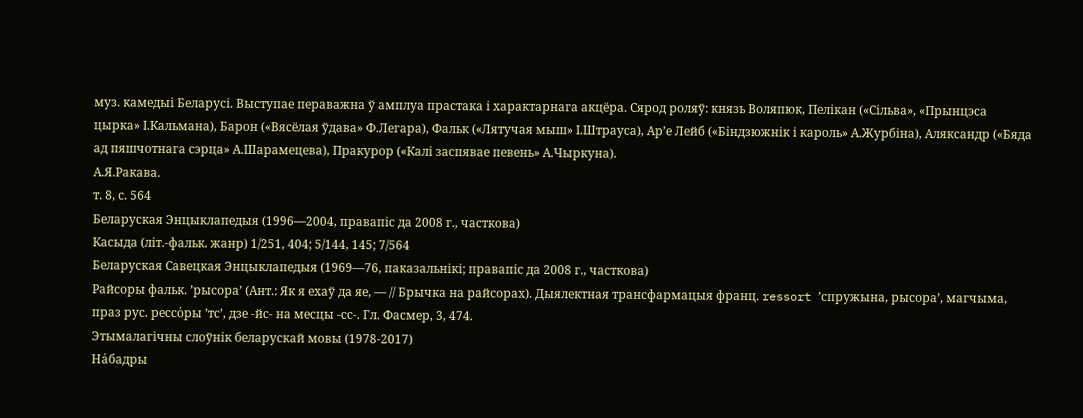муз. камедыі Беларусі. Выступае пераважна ў амплуа прастака і характарнага акцёра. Сярод роляў: князь Воляпюк, Пелікан («Сільва», «Прынцэса цырка» І.Кальмана), Барон («Вясёлая ўдава» Ф.Легара), Фальк («Лятучая мыш» І.Штрауса), Ар’е Лейб («Біндзюжнік і кароль» А.Журбіна), Аляксандр («Бяда ад пяшчотнага сэрца» А.Шарамецева), Пракурор («Калі заспявае певень» А.Чыркуна).
А.Я.Ракава.
т. 8, с. 564
Беларуская Энцыклапедыя (1996—2004, правапіс да 2008 г., часткова)
Касыда (літ.-фальк. жанр) 1/251, 404; 5/144, 145; 7/564
Беларуская Савецкая Энцыклапедыя (1969—76, паказальнікі; правапіс да 2008 г., часткова)
Райсоры фальк. ’рысора’ (Ант.: Як я ехаў да яе, — // Брычка на райсорах). Дыялектная трансфармацыя франц. ressort ’спружына, рысора’, магчыма, праз рус. рессо́ры ’тс’, дзе ‑йс‑ на месцы ‑сс‑. Гл. Фасмер, 3, 474.
Этымалагічны слоўнік беларускай мовы (1978-2017)
На́бадры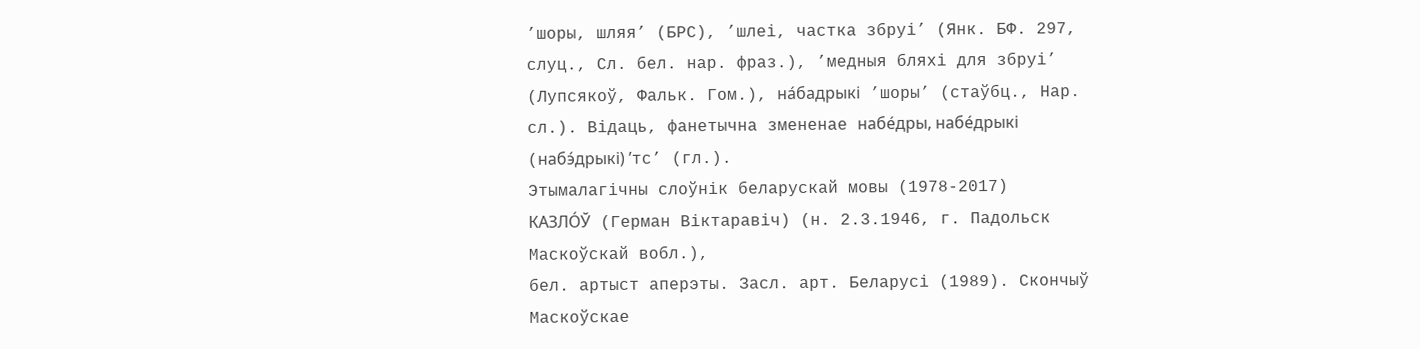’шоры, шляя’ (БРС), ’шлеі, частка збруі’ (Янк. БФ. 297, слуц., Сл. бел. нар. фраз.), ’медныя бляхі для збруі’ (Лупсякоў, Фальк. Гом.), на́бадрыкі ’шоры’ (стаўбц., Нар. сл.). Відаць, фанетычна змененае набе́дры, набе́дрыкі (набэ́дрыкі) ’тс’ (гл.).
Этымалагічны слоўнік беларускай мовы (1978-2017)
КАЗЛО́Ў (Герман Віктаравіч) (н. 2.3.1946, г. Падольск Маскоўскай вобл.),
бел. артыст аперэты. Засл. арт. Беларусі (1989). Скончыў Маскоўскае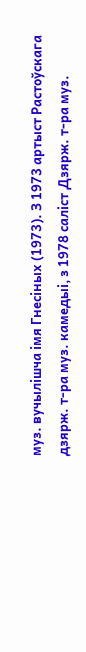муз. вучылішча імя Гнесіных (1973). З 1973 артыст Растоўскага дзярж. т-ра муз. камедыі, з 1978 саліст Дзярж. т-ра муз.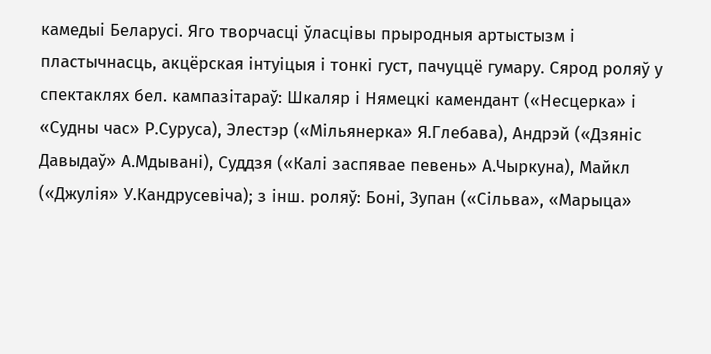камедыі Беларусі. Яго творчасці ўласцівы прыродныя артыстызм і пластычнасць, акцёрская інтуіцыя і тонкі густ, пачуццё гумару. Сярод роляў у спектаклях бел. кампазітараў: Шкаляр і Нямецкі камендант («Несцерка» і «Судны час» Р.Суруса), Элестэр («Мільянерка» Я.Глебава), Андрэй («Дзяніс Давыдаў» А.Мдывані), Суддзя («Калі заспявае певень» А.Чыркуна), Майкл («Джулія» У.Кандрусевіча); з інш. роляў: Боні, Зупан («Сільва», «Марыца»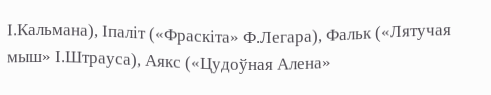І.Кальмана), Іпаліт («Фраскіта» Ф.Легара), Фальк («Лятучая мыш» І.Штрауса), Аякс («Цудоўная Алена»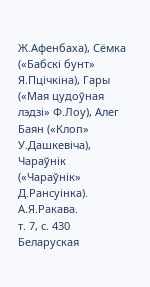Ж.Афенбаха), Сёмка («Бабскі бунт» Я.Пцічкіна), Гары («Мая цудоўная лэдзі» Ф.Лоу), Алег Баян («Клоп» У.Дашкевіча), Чараўнік («Чараўнік» Д.Рансуінка).
А.Я.Ракава.
т. 7, с. 430
Беларуская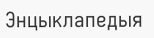Энцыклапедыя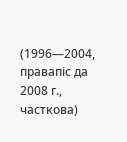(1996—2004, правапіс да 2008 г., часткова)